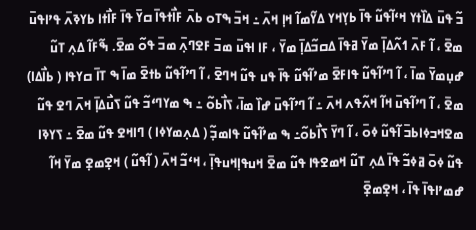ߏ߬ ߟߎ߫ ߡߊ߰ߙߌ ߞߵߊ߬ߟߎ߬ ߟߊ߫ ߕߌ߲ߞߌ ߡߌ߬ߘߊ߬ ߞߊ߲ ߞߍ߫ ߸ ߞߏ߫ ߒߠߋ ߕߍ߫ ߓߊ߯ߙߟߊ߫ ߛߌ߫ ߟߊ߫ ߓߊ߯ߙߊ ߕߌߢߍ߫ ߟߴߊߟߎ߫ ߘߐ߫ ، ߊ߬ ߓߍ߫ ߗߍ߬ߡߊ߲߫ ߘߌ߫ ߥߟߊ߫ ߡߛߏ߬ߡߊ߲߫ ߘߌ߫ ، ߓߊ ߊߟߎ߫ ߘߏ߫ ߓߐߣߍ߲߫ ߘߏ߫ ߟߋ߬ ߘߐ߫. ߒ߬ߓߊ߬ ߡߍ߲ ߠߎ߬ ߝߎ߲ߘߌ߫ ߘߊ߫ ، ߊ߬ ߣߴߊ߬ߟߎ߬ ߟߊߓߐ߫ ߘߴߊ߬ߟߎ߬ ߟߊ߫ ߟߎ ߟߎ߬ ߞߣߐ߫ ، ߊ߬ ߣߴߊ߬ߟߎ߬ ߕߙߐ߫ ߘߊ߫ ߒ ߠߊ߫ ߛߌߟߊ ( ߕߊ߯ߡߊ) ߘߐ߫ ، ߊ߬ ߣߴߊ߬ߟߎ߫ ߞߊ߬ ߞߍ߬ߟߍ ߞߍ߫ ߸ ߊ߬ ߣߴߊ߬ߟߎ߫ ߝߊ߰ ߘߊ߫، ߖߊ߯ߕߋ߬ ߸ ߒ ߘߌߣߵߏ߬ ߟߎ߬ ߖߎ߯ߡߊ߲߫ ߞߍ߫ ߣߐ ߟߎ߬ ߘߐߞߏߦߊߕߏ߫ ߊ߬ߟߎ߬ ߦߋ߫ ، ߊ߬ ߣߌ߫ ߖߊ߯ߕߋ߬߸ ߒ ߘߴߊ߬ߟߎ߬ ߟߊߘߏ߲߬ ( ߡߍ߲ߘߌߦߊ ) ߣߊߞߐ ߟߎ߬ ߘߐ߫ ߸ ߖߌߢߊ ߟߎ߬ ߦߋ߫ ߥߦߏ߬ ߟߊ߫ ߡߍ߲ ߠߎ߬ ߞߘߐߟߊ ߟߎ߬ ߘߐ߫ ߞߎߟߊ߲ߞߎߟߊ߲߫ ، ߞߵߏ߬ ߞߍ߫ ( ߊ߬ߟߎ߬ ) ߞߐ߲ߘߐ߲ ߘߌ߫ ߞߊ߬ ߝߘߴߊߟߊ߫ ߟߊ߫ ، ߞߐ߲ߘߐ߲߫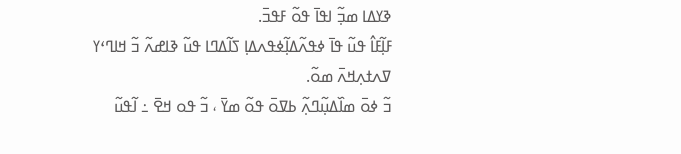ߢߌߡߊ ߘߏ߲߬ ߊߟߊ߫ ߟߋ߬ ߓߟߏ߫.
ߓߊ߲߬ߓߊ߮ ߟߎ߬ ߟߊ߫ ߦߟߍ߬ߡߊ߲߬ߦߟߍߡߊ߲ ߖߊ߬ߡߣߊ ߟߎ߬ ߢߊߝߍ߬ ߏ߬ ߞߊߣߵߌ ߜߍߙߍ߲ߞߍ߫ ߘߋ߬.
ߏ߬ ߦߋ߫ ߘߊ߰ߡߎ߲߬ߣߍ߲߬ ߕߜߋ߫ ߟߋ߬ ߘߌ߫ ، ߏ߬ ߟߋ ߞߐ߫ ߸ ߊ߬ߟߎ߬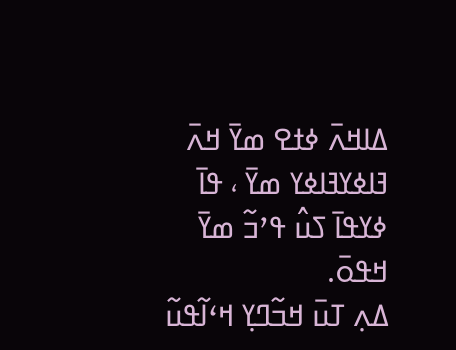ߡߊߞߍ߫ ߦߙߐ ߘߌ߫ ߞߍ߫ ߔߊߦߌߔߊߦߌ ߘߌ߫ ، ߟߊ߫ ߦߌߟߊ߫ ߖߎ߮ ߟߴߏ߬ ߘߌ߫ ߞߟߋ߫.
ߡߍ߲ ߠߎ߫ ߞߏ߬ߣߌ߲ ߞߵߊ߬ߟߎ߬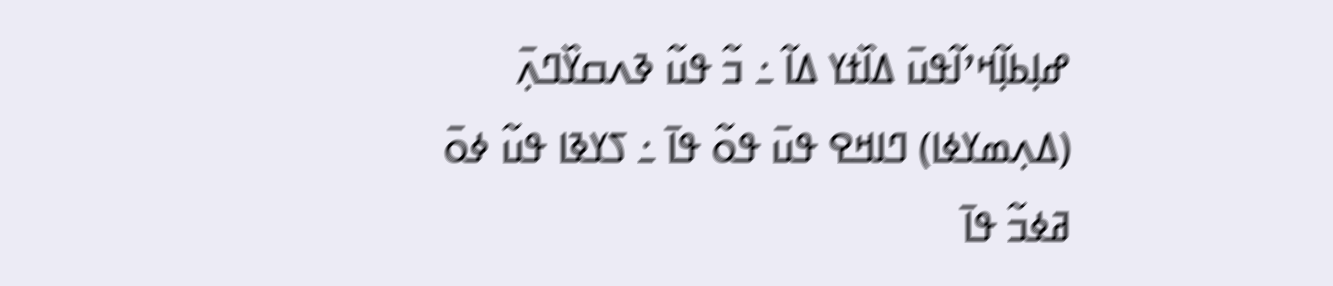ߝߊ߲ߕߊ߲߬ߞߴߊ߬ߟߎ߫ ߡߊ߰ߙߌ ߡߊ߬ ߸ ߏ߬ ߟߎ߬ ߢߍߛߌ߰ߣߍ߲߫ (ߡߍ߲ߘߌߦߊ) ߣߊߞߐ ߟߎ߫ ߟߋ߬ ߟߊ߫ ߸ ߖߌߢߊ ߟߎ߬ ߦߋ߫ ߥߦߏ߬ ߟߊ߫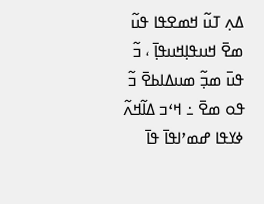ߡߍ߲ ߠߎ߬ ߞߘߐߟߊ ߟߎ߬ ߘߐ߫ ߞߎߟߊ߲ߞߎߟߊ߲߫ ، ߏ߬ ߟߎ߫ ߘߏ߲߬ ߘߎߡߊߕߐ߫ ߏ߬ ߟߋ ߘߐ߫ ߸ ߞߵߏ ߡߊ߬ߞߍ߬ ߦߌߟߊ ߝߘߴߊߟߊ߫ ߟߊ߫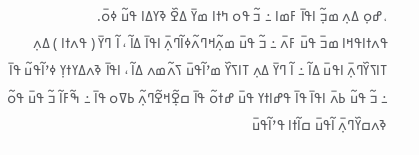، ߝߋ߲ ߡߍ߲ ߘߏ߲߬ ߊߟߊ߫ ߓߘߊ ߸ ߏ߬ ߟߋ ߤߙߊ ߘߌ߫ ߡߐ߰ ߢߌߡߊ ߟߎ߬ ߦߋ߫.
ߟߍߙߊߟߞߊ ߘߏ߫ ߟߎ߫ ߓߍ߫ ߸ ߏ߬ ߟߎ߫ ߘߍ߲߬ߞߣߍ߬ߦߊ߬ߣߍ߲߫ ߊߟߊ߫ ߡߊ߬ ، ߊ߬ ߣߌ߫ ( ߟߍߙߊ ) ߡߍ߲ ߠߊߖߌ߰ߣߍ߲߫ ߊߟߎ߫ ߡߊ߬ ߸ ߊ߬ ߣߌ߫ ߡߍ߲ ߠߊߖߌ߰ ߘߴߊ߬ߟߎ߫ ߖߍ߬ߘߍ ߡߊ߬ ، ߊߟߊ߫ ߢߍߡߌߙߌ߲ ߦߴߊ߬ߟߎ߬ ߟߊ߫ ߸ ߏ߬ ߟߎ߬ ߕߍ߫ ߊߟߊ߫ ߟߊ߫ ߟߝߊߙߌ ߟߎ߫ ߝߙߋ߬ ߟߊ߫ ߛߐ߲߬ߞߐ߬ߣߍ߲߬ ߕߜߋ ߟߊ߫ ߸ ߒ߬ߓߊ߬ ߏ߬ ߟߎ߫ ߟߋ߬ ߢߍߛߌ߰ߣߍ߲߫ ߊ߬ߟߎ߫ ߛߊ߬ߙߊ ߟߴߊ߬ߟߎ߫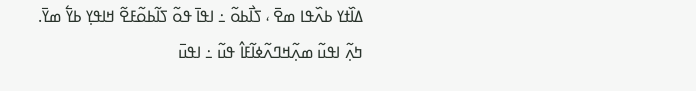ߡߊ߰ߙߌ ߕߍ߰ߟߊ ߘߐ߫ ، ߖߊ߯ߕߋ߬ ߸ ߊߟߊ߫ ߟߋ߬ ߖߊ߬ߕߋ߬ߓߐ߬ ߞߊߟߌ߲ ߕߌ߱ ߘߌ߫.
ߤߍ߲߬ ߊߟߎ߬ ߘߍ߲߬ߞߣߍ߬ߦߊ߬ߓߊ߮ ߟߎ߬ ߸ ߊߟߎ߫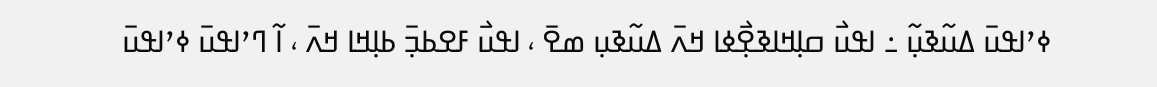ߦߴߊߟߎ߫ ߡߎ߬ߢߎ߲߬ ߸ ߊߟߎ߯ ߛߊ߲ߞߊߢߐ߲߯ߦߊ ߞߍ߫ ߡߎ߬ߢߎ߲ ߘߐ߫ ، ߊߟߎ߯ ߓߐߕߏ߲߫ ߕߊ߲ߞߊ ߞߍ߫ ، ߊ߬ ߣߴߊߟߎ߫ ߦߴߊߟߎ߫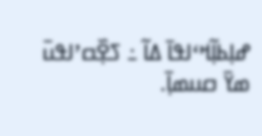ߝߊ߲ߕߊ߲߬ߞߵߊߟߊ߫ ߡߊ߬ ߸ ߖߐ߲߰ߛߴߊߟߎ߫ ߘߌ߫ ߛߎߘߊ߲߫.